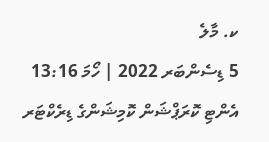ކ. މާލެ
5 ޑިސެންބަރ 2022 | ހޯމަ 13:16
އެންޓި ކޮރަޕްޝަން ކޮމިޝަންގެ ޑިރެކްޓަރ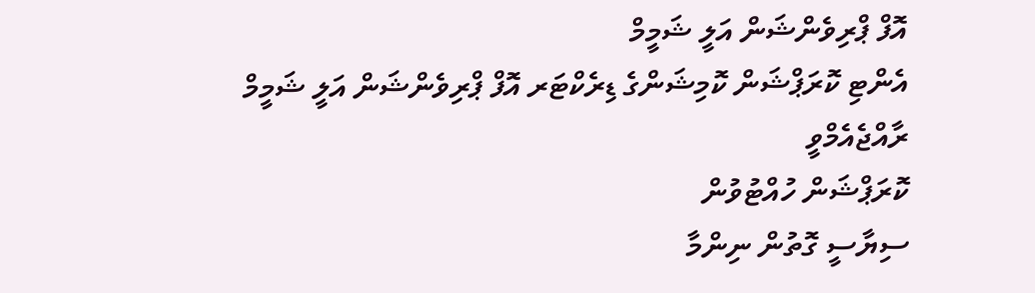އޮފް ޕްރިވެންޝަން އަލީ ޝަމީމް
އެންޓި ކޮރަޕްޝަން ކޮމިޝަންގެ ޑިރެކްޓަރ އޮފް ޕްރިވެންޝަން އަލީ ޝަމީމް
ރާއްޖެއެމްވީ
ކޮރަޕްޝަން ހުއްޓުވުން
ސިޔާސީ ގޮތުން ނިންމާ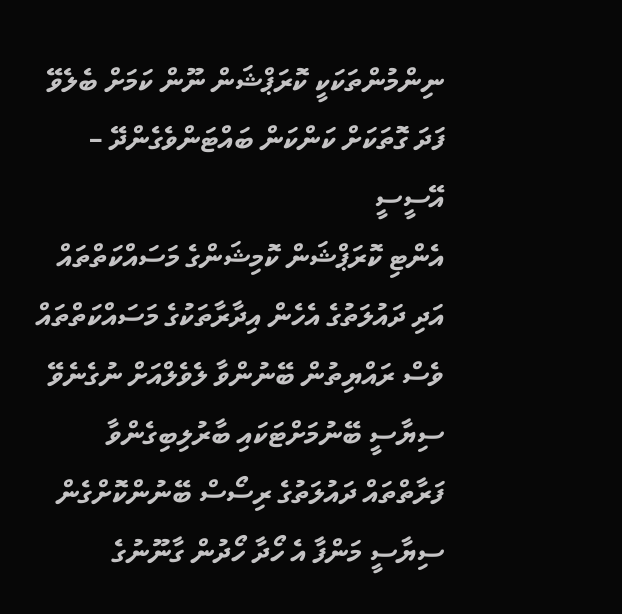ނިންމުންތަކަކީ ކޮރަޕްޝަން ނޫން ކަމަށް ބެލެވޭ ފަދަ ގޮތަކަށް ކަންކަން ބައްޓަންވެގެންދޭ – އޭސީސީ
އެންޓި ކޮރަޕްޝަން ކޮމިޝަންގެ މަސައްކަތްތައް އަދި ދައުލަތުގެ އެހެން އިދާރާތަކުގެ މަސައްކަތްތައް ވެސް ރައްޔިތުން ބޭނުންވާ ލެވެލްއަށް ނުގެނެވޭ
ސިޔާސީ ބޭނުމަށްޓަކައި ބާރުލިބިގެންވާ ފަރާތްތައް ދައުލަތުގެ ރިސޯސް ބޭނުންކޮށްގެން ސިޔާސީ މަންފާ އެ ހޯދާ ހޯދުން ގާނޫނުގެ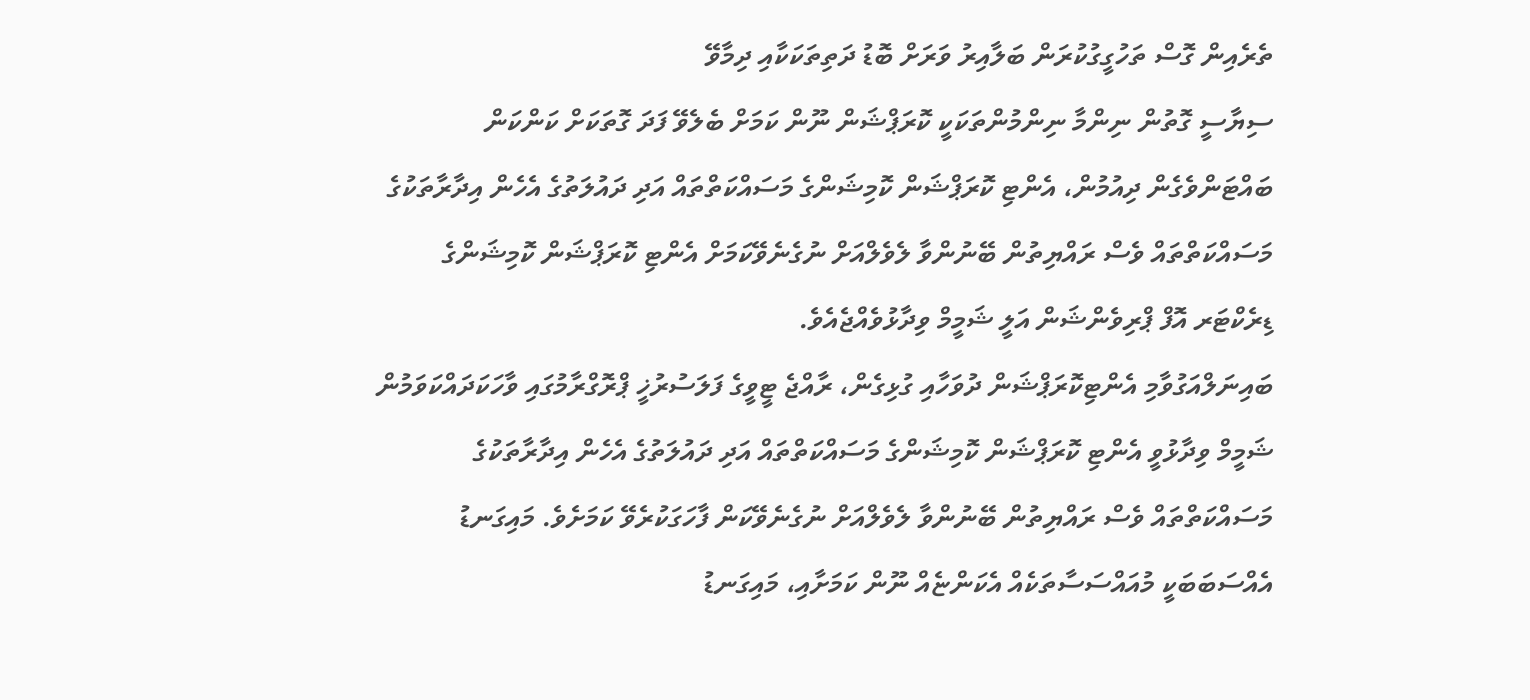ތެރެއިން ގޮސް ތަހުގީގުކުރަން ބަލާއިރު ވަރަށް ބޮޑު ދަތިތަކަކާއި ދިމާވޭ
ސިޔާސީ ގޮތުން ނިންމާ ނިންމުންތަކަކީ ކޮރަޕްޝަން ނޫން ކަމަށް ބެލެވޭ ފަދަ ގޮތަކަށް ކަންކަން ބައްޓަންވެގެން ދިއުމުން، އެންޓި ކޮރަޕްޝަން ކޮމިޝަންގެ މަސައްކަތްތައް އަދި ދައުލަތުގެ އެހެން އިދާރާތަކުގެ މަސައްކަތްތައް ވެސް ރައްޔިތުން ބޭނުންވާ ލެވެލްއަށް ނުގެނެވޭކަމަށް އެންޓި ކޮރަޕްޝަން ކޮމިޝަންގެ ޑިރެކްޓަރ އޮފް ޕްރިވެންޝަން އަލީ ޝަމީމް ވިދާޅުވެއްޖެއެވެ.
ބައިނަލްއަގުވާމި އެންޓިކޮރަޕްޝަން ދުވަހާއި ގުޅިގެން، ރާއްޖެ ޓީވީގެ ފަލަސުރުޚީ ޕްރޮގްރާމުގައި ވާހަކަދައްކަވަމުން ޝަމީމް ވިދާޅުވީ އެންޓި ކޮރަޕްޝަން ކޮމިޝަންގެ މަސައްކަތްތައް އަދި ދައުލަތުގެ އެހެން އިދާރާތަކުގެ މަސައްކަތްތައް ވެސް ރައްޔިތުން ބޭނުންވާ ލެވެލްއަށް ނުގެނެވޭކަން ފާހަގަކުރެވޭ ކަމަށެވެ. މައިގަނޑު އެއްސަބަބަކީ މުއައްސަސާތަކެއް އެކަންޏެއް ނޫން ކަމަށާއި، މައިގަނޑު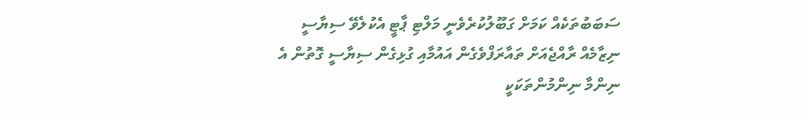ސަބަބުތަކެއް ކަމަށް ގަބޫލުކުރެވެނީ މަލްޓި ޕާޓީ އެކުލެވޭ ސިޔާސީ ނިޒާމެއް ރާއްޖެއަށް ތައާރަފްވެގެން އައުމާއި ގުޅިގެން ސިޔާސީ ގޮތުން އެ ނިންމާ ނިންމުންތަކަކީ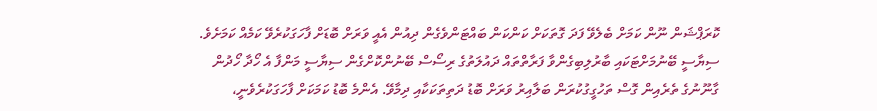ކޮރަޕްޝަން ނޫން ކަމަށް ބެލެވޭ ފަދަ ގޮތަކަށް ކަންކަން ބައްޓަންވެގެން ދިއުން އެއީ ވަރަށް ބޮޑަށް ފާހަގަކުރެވޭ ކަމެއް ކަމަށެވެ.
ސިޔާސީ ބޭނުމަށްޓަކައި ބާރުލިބިގެންވާ ފަރާތްތައް ދައުލަތުގެ ރިސޯސް ބޭނުންކޮށްގެން ސިޔާސީ މަންފާ އެ ހޯދާ ހޯދުން ގާނޫނުގެ ތެރެއިން ގޮސް ތަހުގީގުކުރަން ބަލާއިރު ވަރަށް ބޮޑު ދަތިތަކަކާއި ދިމާވޭ. އެންމެ ބޮޑު ކަމަކަށް ފާހަގަކުރެވެނީ،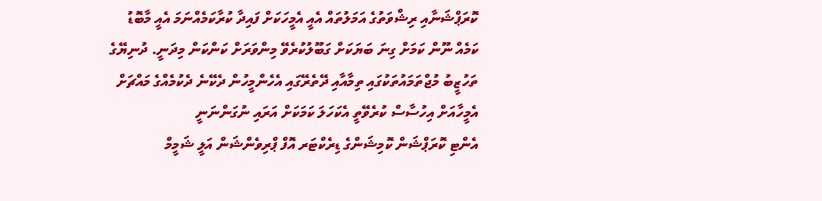ކޮރަޕްޝަނާއި ރިޝްވަތުގެ އަމަލުތައް އެއީ އެމީހަކަށް ފައިދާ ކުރާކަމެއްނަމަ އެއީ މާބޮޑު ކަމެއް ނޫން ކަމަށް ގިނަ ބަޔަކަށް ގަބޫލުކުރެވޭ މިންވަރަށް ކަންކަން މިދަނީ. ދުނިޔޭގެ ތަހުޒީބު މުޖްތަމައުތަކުގައި ތިމާއާއި ދޭތެރޭގައި އެހެންމީހުން ދެކޭނެ ދެކުމެއްގެ މައްޗަށް އެމީހާއަށް އިހުސާސް ކުރެވޭތީ އެކަހަލަ ކަމަކަށް އަރައި ނުގަންނަނީ
އެންޓި ކޮރަޕްޝަން ކޮމިޝަންގެ ޑިރެކްޓަރ އޮފް ޕްރިވެންޝަން އަލީ ޝަމީމް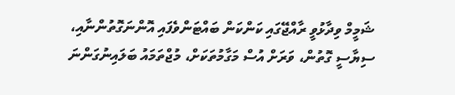ޝަމީމް ވިދާޅުވީ ރާއްޖޭގައި ކަންކަން ބައްޓަންވެފައި އޮންނަގޮތުންނާއި، ސިޔާސީ ގޮތުން، ވަރަށް އުސް މަގާމުތަކަށް، މުޖްތަމައު ބަލައިނުގަންނަ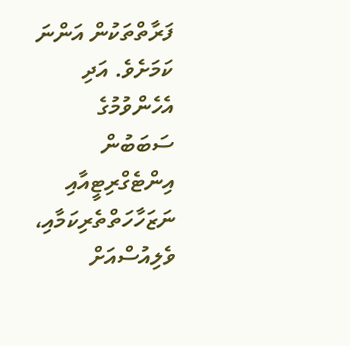ފަރާތްތަކުން އަންނަ ކަމަށެވެ. އަދި އެހެންވުމުގެ ސަބަބުން އިންޓެގްރިޓީއާއި ނަޒަހާހަތްތެރިކަމާއި، ވެލިއުސްއަށް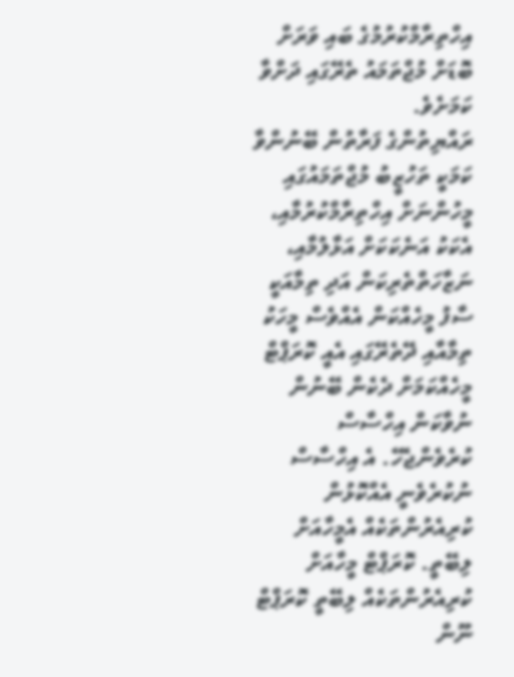އިހްތިރާމްކުރުމުގެ ބައި ވަރަށް ބޮޑަށް މުޖްތަމައު ތެރޭގައި ދަށްވާ ކަމަށެވެ.
ރައްޔިތުންގެ ފަރާތުން ބޭނުންވާ ކަމަކީ ތަހުޒީބު މުޖްތަމައުގައި މީހުންނަށް އިހްތިރާމްކުރުމާއި، އެކަކު އަނެކަކަށް އަޅާލުމާއި، ނަޒާހަތްތެރިކަން އަދި ތިމާއަކީ ސާފު މީހެއްކަން އެއްވެސް މީހަކު ތިމާއާއި ދޭތެރޭގައި އެއީ ކޮރަޕްޓް މީހެއްކަމަށް ދެކެން ބޭނުން ނުވާކަން އިހްސާސް ކުރެވެންޖެހޭ. އެ އިހްސާސް ނުކުރެވެނީ އެއްކޮޅުން ކުރިއެރުންތަކެއް އެމީހާއަށް ލިބޭތީ. ކޮރަޕްޓް މީހާއަށް ކުރިއެރުންތަކެއް ލިބޭތީ ކޮރަޕްޓް ނޫން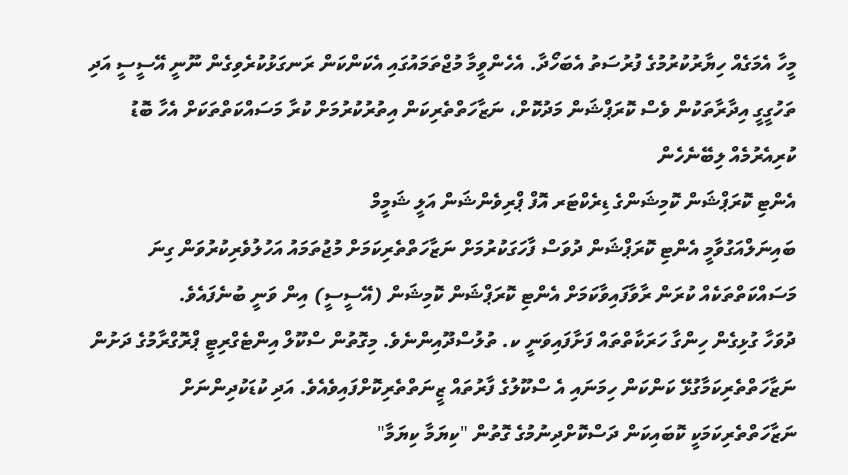މީހާ އެމަގެއް ހިޔާރުކުރުމުގެ ފުރުސަތު އެބަހޯދާ. އެހެންވީމާ މުޖްތަމައުގައި އެކަންކަން ރަނގަޅުކުރެވިގެން ނޫނީ އޭސީސީ އަދި ތަހުގީގީ އިދާރާތަކުން ވެސް ކޮރަޕްޝަން މަދުކޮށް، ނަޒާހަތްތެރިކަން އިތުރުކުރުމަށް ކުރާ މަސައްކަތްތަކަށް އެހާ ބޮޑު ކުރިއެރުމެއް ލިބޭނެހެން
އެންޓި ކޮރަޕްޝަން ކޮމިޝަންގެ ޑިރެކްޓަރ އޮފް ޕްރިވެންޝަން އަލީ ޝަމީމް
ބައިނަލްއަގުވާމީ އެންޓި ކޮރަޕްޝަން ދުވަސް ފާހަގަކުރުމަށް ނަޒާހަތްތެރިކަމަށް މުޖުތަމައު އަހުލުވެރިކުރުވަން ގިނަ މަސައްކަތްތަކެއް ކުރަން ރާވާފައިވާކަމަށް އެންޓި ކޮރަޕްޝަން ކޮމިޝަން (އޭސީސީ) އިން ވަނީ ބުނެފައެވެ.
ދުވަހާ ގުޅިގެން ހިންގާ ހަރަކާތްތައް ފަށާފައިވަނީ ކ. ތުލުސްދޫއިންނެވެ. މިގޮތުން ސްކޫލް އިންޓެގްރިޓީ ޕްރޮގްރާމުގެ ދަށުން ނަޒާހަތްތެރިކަމާގުޅޭ ކަންކަން ހިމަނައި އެ ސްކޫލުގެ ފާރުތައް ޒީނަތްތެރިކޮށްފައިވެއެވެ. އަދި ކުޑަކުދިންނަށް ނަޒާހަތްތެރިކަމަކީ ކޮބައިކަން ދަސްކޮށްދިނުމުގެ ގޮތުން "ކިޔަމާ ކިޔަމާ"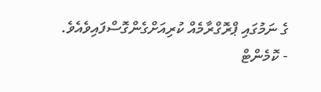ގެ ނަމުގައި ޕްރޮގްރާމެއް ކުރިއަށްގެންގޮސްފައިވެއެވެ.
- ކޮމެންޓް